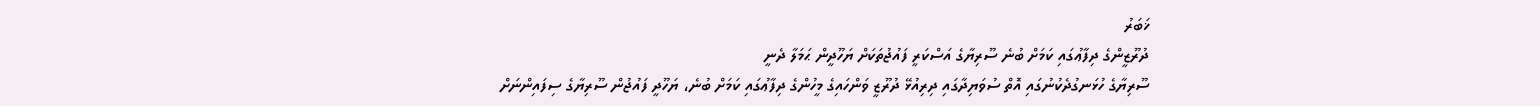ޚަބަރު
ދުރޫޒީންގެ ދިފާޢުގައި ކަމަށް ބުނެ ސޫރިޔާގެ އަސްކަރީ ފައުޖުތަކަށް ޔަހޫދީން ޙަމަލާ ދެނީ
ސޫރިޔާގެ ހުޅަނގުދެކުނުގައި އޮތް ސުވަޔިދާގައި ދިރިއުޅޭ ދުރޫޒީ ވަންހައިގެ މީހުންގެ ދިފާޢުގައި ކަމަށް ބުނެ، ޔަހޫދީ ފައުޖުން ސޫރިޔާގެ ސިފައިންނަށް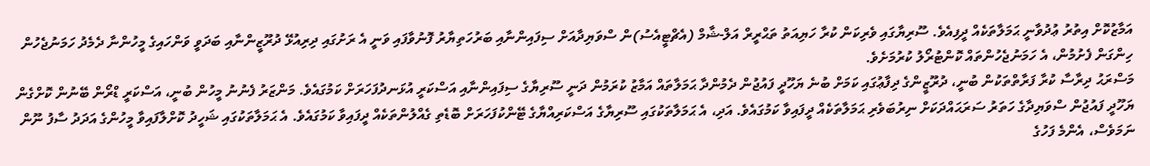އަމާޒުކޮށް އިތުރު ޢުދުވާނީ ޙަމަލާތަކެއް ދީފިއެވެ. ސޫރިޔާގައި ވެރިކަން ކުރާ ހަޔިއަތު ތަޙްރީރް އަލް-ޝާމް (އެޗްޓީއެސު)ން ސްވަޔިދާއަށް ސިފައިންނާއި ބަރުހަތިޔާރު ފޮނުވާފައި ވަނީ އެ ރަށުގައި ދިރިއުޅޭ ދުރޫޒީންނާއި ބަދަވީ ވަންހައިގެ މީހުންނާ ދެމެދު ހަމަނުޖެހުން ހިންގަން ފެށުމުން، އެ ހަމަނުޖެހުންތައް ކޮންޓުރޯލު ކުރުމަށެވެ.
މަސްރަޙު ދިރާސާ ކުރާ ފަރާތްތަކުން ބުނީ، ދުރޫޒީންގެ ދިފާޢުގައި ކަމަށް ބުނެ ޔަހޫދީ ފައުޖުން ދެމުންދާ ޙަމަލާތައް އަމާޒު ކުރަމުން ދަނީ ސޫރިޔާގެ ސިފައިންނާއި އަސްކަރީ އުޅަނދުފަހަރަށް ކަމުގައެވެ. މަންޒަރު ފެނުނު މީހުން ބުނީ، އަސްކަރީ ޑްރޯން ބޭނުން ކޮށްގެން ޔަހޫދީ ފައުޖުން ސްވަޔިދާގެ ހަތަރު ސަރަޙައްދަކަށް ނިރުބަވެރި ޙަމަލާތަކެއް ދީފައިވާ ކަމުގައެވެ. އަދި، އެ ޙަމަލާތަކުގައި ސޫރިޔާގެ އަސްކަރިއްޔާގެ ޓޭންކުފަހަރަށް ބޮޑެތި ގެއްލުންތަކެއް ދީފައިވާ ކަމުގައެވެ. އެ ޙަމަލާތަކުގައި ޝަހީދު ކޮށްލާފައިވާ މީހުންގެ އަދަދު ސާފު ނޫން ނަމަވެސް، އެންމެ ފަހުގެ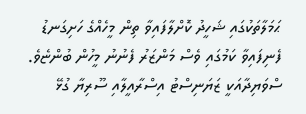ޙަމަލާތަކުގައި ޝަހީދު ކޮށްލާފައިވާ ތިން މީހެއްގެ ހަށިގަނޑު ފެނިފައިވާ ކަމުގައި ވެސް މަންޒަރު ފެނުނު މީހުން ބުންޏެވެ.
ސްވަޔިދާއަކީ ޒަޔަނިސްޓު އިސްރާއީލާއި ސޫރިޔާ ގުޅޭ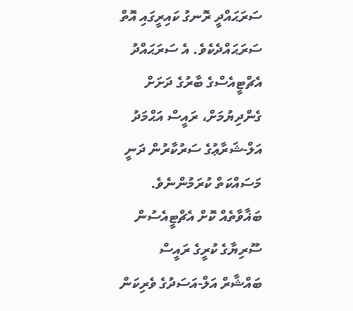ސަރަޙައްދީ ރޮނގު ކައިރީގައި އޮތް ސަރަޙައްދެކެވެ. އެ ސަރަޙައްދު އެޗްޓީއެސްގެ ބާރުގެ ދަށަށް ގެންދިޔުމަށް، ރައީސް އަޙްމަދު އަލް-ޝަރާޢުގެ ސަރުކާރުން ދަނީ މަސައްކަތް ކުރަމުންނެވެ. ބަޣާވާތެއް ކޮށް އެޗްޓީއެސުން ސޫރިޔާގެ ކުރީގެ ރައީސް ބައްޝާރް އަލް-އަސަދުގެ ވެރިކަން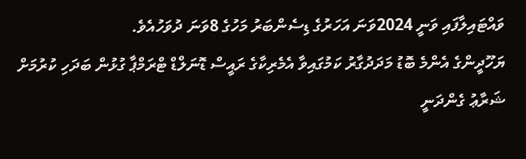ވައްޓައިލާފައި ވަނީ 2024ވަނަ އަހަރުގެ ޑިސެންބަރު މަހުގެ 8ވަނަ ދުވަހުއެވެ.
ޔަހޫދީންގެ އެންމެ ބޮޑު މަދަދުގާރު ކަމުގައިވާ އެމެރިކާގެ ރައީސް ޑޮނަލްޑް ޓްރަމްޕާ ގުޅުން ބަދަހި ކުރުމަށް ޝަރާޢު ގެންދަނީ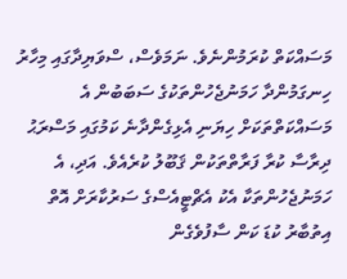މަސައްކަތް ކުރަމުންނެވެ. ނަމަވެސް، ސްވަޔިދާގައި މިހާރު ހިނގަމުންދާ ހަމަނުޖެހުންތަކުގެ ސަބަބުން އެ މަސައްކަތްތަކަށް ހިޔަނި އެޅިގެންދާނެ ކަމުގައި މަސްރަޙު ދިރާސާ ކުރާ ފަރާތްތަކުން ޤަބޫލު ކުރެއެވެ. އަދި، އެ ހަމަނުޖެހުންތަކާ އެކު އެޗްޓީއެސްގެ ސަރުކާރަށް އޮތް އިތުބާރު ކުޑަ ކަން ސާފުވެގެން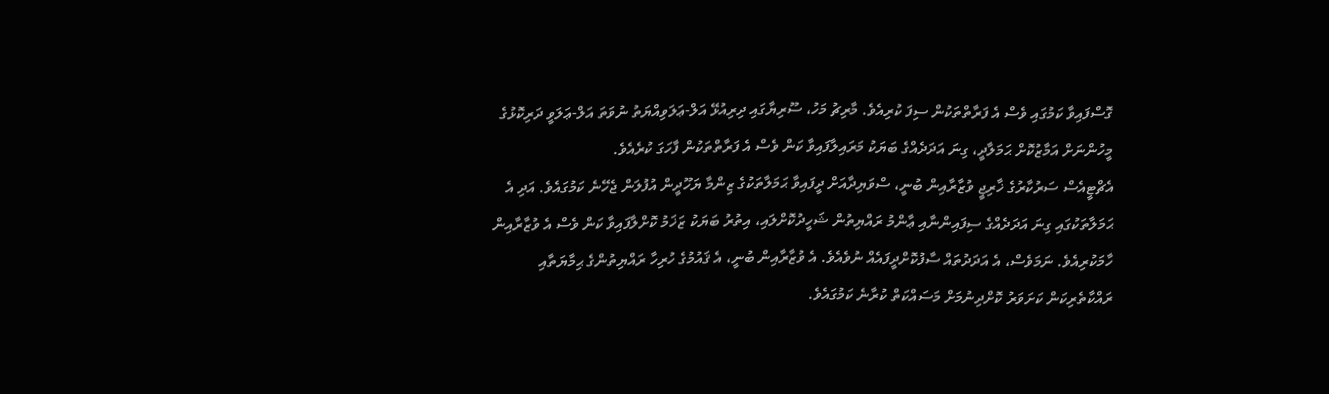ގޮސްފައިވާ ކަމުގައި ވެސް އެ ފަރާތްތަކުން ސިފަ ކުރިއެވެ. މާރިޗު މަހު، ސޫރިޔާގައި ދިރިއުޅޭ އަލް-ޢަލަވިއްޔަތު ނުވަތަ އަލް-ޢަލަވީ ދަރިކޮޅުގެ މީހުންނަށް އަމާޒުކޮށް ޙަމަލާދީ، ގިނަ އަދަދެއްގެ ބަޔަކު މަރައިލާފައިވާ ކަން ވެސް އެ ފަރާތްތަކުން ފާހަގަ ކުރެއެވެ.
އެޗްޓީއެސް ސަރުކާރުގެ ޚާރިޖީ ވުޒާރާއިން ބުނީ، ސްވަޔިދާއަށް ދީފައިވާ ޙަމަލާތަކުގެ ޒިންމާ ޔަހޫދީން އުފުލަން ޖެހޭނެ ކަމުގައެވެ. އަދި އެ ޙަމަލާތަކުގައި ގިނަ އަދަދެއްގެ ސިފައިންނާއި ޢާންމު ރައްޔިތުން ޝަހީދުކޮށްލައި، އިތުރު ބަޔަކު ޒަޚަމު ކޮށްލާފައިވާ ކަން ވެސް އެ ވުޒާރާއިން ހާމަކުރިއެވެ. ނަމަވެސް، އެ އަދަދުތައް ސާފުކޮށްދީފައެއް ނުވެއެވެ. އެ ވުޒާރާއިން ބުނީ، އެ ޤައުމުގެ ހުރިހާ ރައްޔިތުންގެ ޙިމާޔަތާއި ރައްކާތެރިކަން ކަށަވަރު ކޮށްދިނުމަށް މަސައްކަތް ކުރާނެ ކަމުގައެވެ.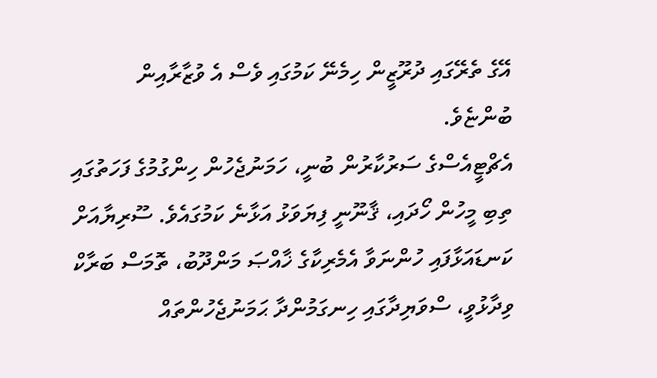އޭގެ ތެރޭގައި ދުރޫޒީން ހިމެނޭ ކަމުގައި ވެސް އެ ވުޒާރާއިން ބުންޏެވެ.
އެޗްޓީއެސްގެ ސަރުކާރުން ބުނީ، ހަމަނުޖެހުން ހިންގުމުގެ ފަހަތުގައި ތިބި މީހުން ހޯދައި، ޤާނޫނީ ފިޔަވަޅު އަޅާނެ ކަމުގައެވެ. ސޫރިޔާއަށް ކަނޑައަޅާފައި ހުންނަވާ އެމެރިކާގެ ޚާއްޞަ މަންދޫބު، ތޮމަސް ބަރާކް ވިދާޅުވީ، ސްވަޔިދާގައި ހިނގަމުންދާ ޙަމަނުޖެހުންތައް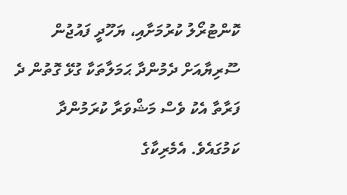ކޮންޓުރޯލު ކުރުމަށާއި، ޔަހޫދީ ފައުޖުން ސޫރިޔާއަށް ދެމުންދާ ޙަމަލާތަކާ ގުޅޭ ގޮތުން ދެ ފަރާތާ އެކު ވެސް މަޝްވަރާ ކުރަމުންދާ ކަމުގައެވެ. އެމެރިކާގެ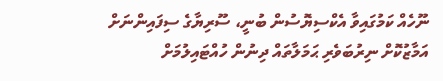ނޫހެއް ކަމުގައިވާ އެކްސިޔޮސުން ބުނީ، ސޫރިޔާގެ ސިފައިންނަށް އަމާޒުކޮށް ނިރުބަވެރި ޙަމަލާތައް ދިނުން ހުއްޓައިލުމަށް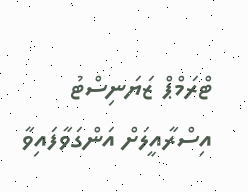ޓްރަމްޕް ޒަޔަނިސްޓު އިސްރާއީލަށް އަންގަވާފައިވާ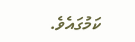ކަމުގައެވެ.